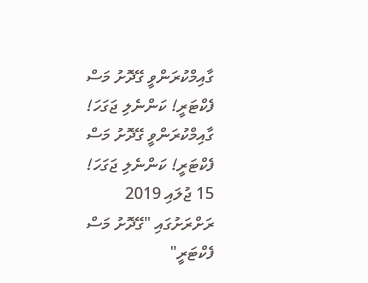ގާއިމްކުރަންވީ ގޭދޮށު މަސް ފެކްޓަރީ! ކަންނެލި ޖަގަހަ!
ގާއިމްކުރަންވީ ގޭދޮށު މަސް ފެކްޓަރީ! ކަންނެލި ޖަގަހަ!
15 ޖުލައި 2019
ރަށްރަށުގައި "ގޭދޮށު މަސް ފެކްޓަރީ"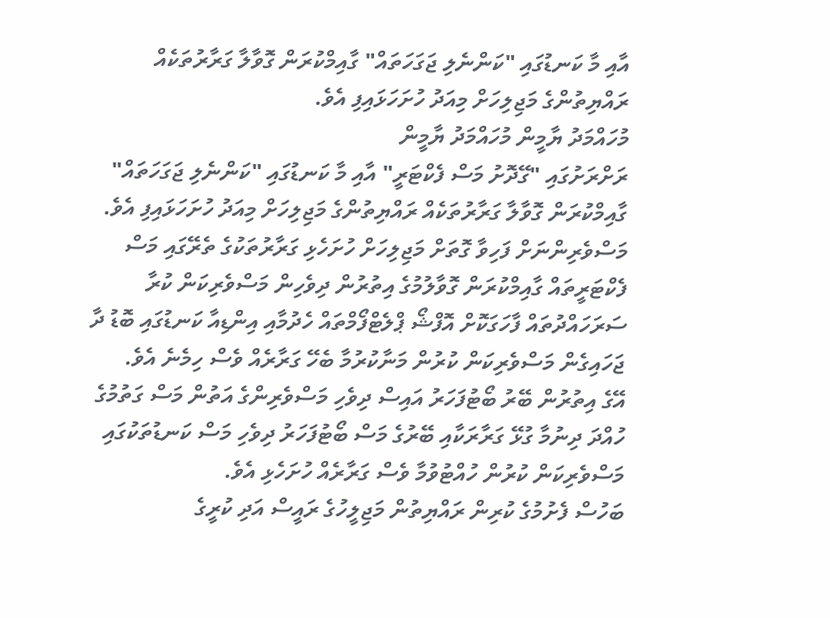އާއި މާ ކަނޑުގައި "ކަންނެލި ޖަގަހަތައް" ގާއިމްކުރަން ގޮވާލާ ގަރާރުތަކެއް ރައްޔިތުންގެ މަޖިލިހަށް މިއަދު ހުށަހަޅައިފި އެވެ.
މުހައްމަދު ޔާމީން މުހައްމަދު ޔާމީން
ރަށްރަށުގައި "ގޭދޮށު މަސް ފެކްޓަރީ" އާއި މާ ކަނޑުގައި "ކަންނެލި ޖަގަހަތައް" ގާއިމްކުރަން ގޮވާލާ ގަރާރުތަކެއް ރައްޔިތުންގެ މަޖިލިހަށް މިއަދު ހުށަހަޅައިފި އެވެ.
މަސްވެރިންނަށް ފަހިވާ ގޮތަށް މަޖިލިހަށް ހުށަހެޅި ގަރާރުތަކުގެ ތެރޭގައި މަސް ފެކްޓަރީތައް ގާއިމްކުރަން ގޮވާލުމުގެ އިތުރުން ދިވެހިން މަސްވެރިކަން ކުރާ ސަރަހައްދުތައް ފާހަގަކޮށް އޮފްޝޯ ޕްލެޓްފޯމްތައް ހެދުމާއި އިންޑިއާ ކަނޑުގައި ބޮޑު ދާ ޖަހައިގެން މަސްވެރިކަން ކުރުން މަނާކުރުމާ ބެހޭ ގަރާރެއް ވެސް ހިމެނެ އެވެ.
އޭގެ އިތުރުން ބޭރު ބޯޓުފަހަރު އައިސް ދިވެހި މަސްވެރިންގެ އަތުން މަސް ގަތުމުގެ ހުއްދަ ދިނުމާ ގުޅޭ ގަރާރަކާއި ބޭރުގެ މަސް ބޯޓުފަހަރު ދިވެހި މަސް ކަނޑުތަކުގައި މަސްވެރިކަން ކުރުން ހުއްޓުވުމާ ވެސް ގަރާރެއް ހުށަހެޅި އެވެ.
ބަހުސް ފެށުމުގެ ކުރިން ރައްޔިތުން މަޖިލީހުގެ ރައީސް އަދި ކުރީގެ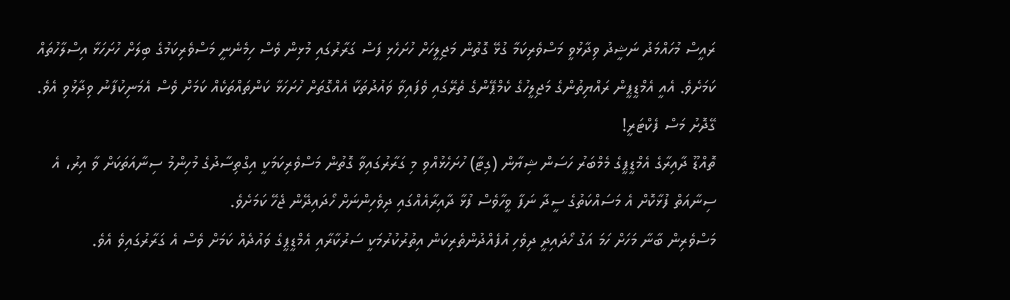ރައީސް މުހައްމަދު ނަޝީދު ވިދާޅުވީ މަސްވެރިކަމާ ގުޅޭ ގޮތުން މަޖިލީހަށް ހުށަހެޅި ފަސް ގަރާރުގައި މުޅިން ވެސް ހިމެނެނީ މަސްވެރިކަމުގެ ބިލަށް ހުށަހަޅާ އިސްލާހުތައް ކަމަށެވެ. އެއީ އެމްޑީޕީން ރައްޔިތުންގެ މަޖިލީހުގެ ކެމްޕޭންގެ ތެރޭގައި ވެފައިވާ ވައުދުތަކާ އެއްގޮތަށް ހުށަހަޅާ ކަންތައްތަކެއް ކަމަށް ވެސް އެމަނިކުފާނު ވިދާޅުވި އެވެ.
ގޭދޮށު މަސް ފެކްޓަރީ!
ތޮއްޑޫ ދާއިރާގެ އެމްޑީޕީގެ މެމްބަރު ހަސަން ޝިޔާން (ގިޓާ) ހުށަހެޅުއްވި މި ގަރާރުގައިވާ ގޮތުން މަސްވެރިކަމަކީ އިގްތިސާދުގެ މުހިންމު ސިނާއަތަކަށް ވާ އިރު، އެ ސިނާއަތް ފުޅާކޮށް އެ މަސައްކަތުގެ ސީދާ ނަފާ ވީހާވެސް ފުޅާ ދާއިރާއެއްގައި ދިވެހިންނަށް ހޯދައިދޭން ޖެހޭ ކަމަށެވެ.
މަސްވެރިން ބާނާ މަހަށް ހަމަ އަގު ހޯދައިދީ ދިވެހި އުފެއްދުންތެރިކަން އިތުރުކުރުމަކީ ސަރުކާރާއި އެމްޑީޕީގެ ވައުދެއް ކަމަށް ވެސް އެ ގަރާރުގައިވެ އެވެ.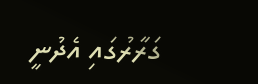ގަރާރުގައި އެދުނީ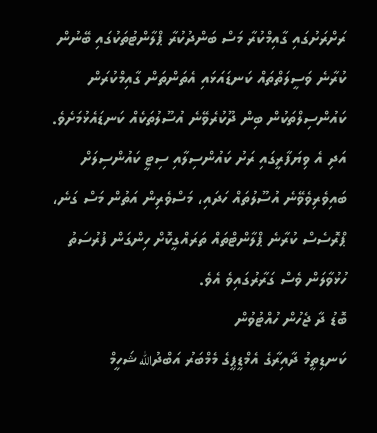ރަށްރަށުގައި ގާއިމްކުރާ މަސް ބަންދުކުރާ ޕްލާންޓުތަކުގައި ބޭނުން ކުރާނެ ވަސީލަތްތައް ކަނޑައަޅައި އެތަންތަން ގާއިމްކުރަން ކައުންސިލްތަކުން ބިން ދޫކުރެވޭނެ އުސޫލުތަކެއް ކަނޑައެޅުމަށެވެ. އަދި އެ ވިޔަފާރީގައި ރަށު ކައުންސިލާއި ސިޓީ ކައުންސިލަށް ބައިވެރިވެވޭނެ އުސޫލުތައް ހަދައި، މަސްވެރިން އަތުން މަސް ގަނެ، ޕްރޮސެސް ކުރާނެ ޕްލާންޓްތައް ތަރައްގީކޮށް ހިންގަން ފުރުސަތު ހުޅުވާލަން ވެސް ގަރާރުގައިވެ އެވެ.
ބޮޑު ދާ ޖެހުން ހުއްޓުވުން
ކަނޑިތީމު ދާއިރާގެ އެމްޑީޕީގެ މެމްބަރު އަބްދުالله ޝަހީމް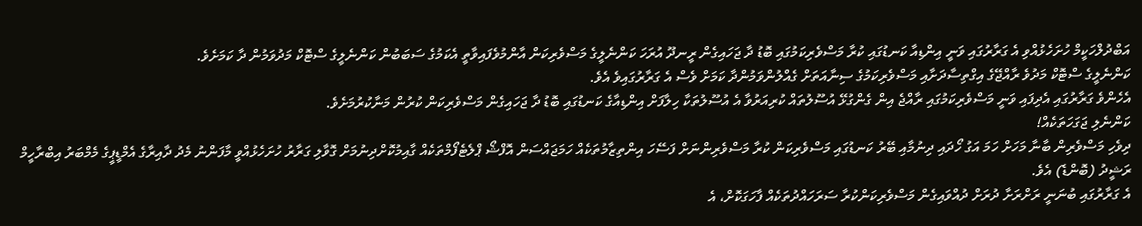އަބްދުލްހަކީމް ހުށަހެޅުއްވި އެ ގަރާރުގައި ވަނީ އިންޑިއާ ކަނޑުގައި ކުރާ މަސްވެރިކަމުގައި ބޮޑު ދާ ޖަހައިގެން ރީނދޫ އުރަހަ ކަންނެލީގެ މަސްވެރިކަން އާންމުވެފައިވާތީ އެކަމުގެ ސަބަބުން ކަންނެލީގެ ސްޓޮކް މަދުވަމުން ދާ ކަމަށެވެ.
ކަންނެލީގެ ސްޓޮކް މަދުވެ ރާއްޖޭގެ އިގްތިސާދަށާއި މަސްވެރިކަމުގެ ސިނާއަތަށް ގެއްލުންވަމުންދާ ކަމަށް ވެސް އެ ގަރާރުގައިވެ އެވެ.
އެހެންވެ ގަރާރުގައި އެދިފައި ވަނީ މަސްވެރިކަމުގައި ރާއްޖެ އިން ގެންގުޅޭ އުސޫލުތައް ކުރިއަރުވާ އެ އުސޫލުތަކާ ހިލާފަށް އިންޑިއާގެ ކަނޑުގައި ބޮޑު ދާ ޖަހައިގެން މަސްވެރިކަން ކުރުން މަނާކުރުމަށެވެ.
ކަންނެލި ޖަގަހަތަކެއް!
ދިވެހި މަސްވެރިން ބާނާ މަހަށް ހަމަ އަގު ހޯދައި ދިނުމާއި ބޭރު ކަނޑުގައި މަސްވެރިކަން ކުރާ މަސްވެރިންނަށް ފަސޭހަ އިންތިޒާމުތަކެއް ހަމަޖައްސަން އޮފްޝޯ ޕްލެޓެފޯމްތަކެއް ގާއިމުކޮށްދިނުމަށް ގޮވާލި ގަރާރު ހުށަހެޅުއްވީ މާފަންނު މެދު ދާއިރާގެ އެމްޑީޕީގެ މެމްބަރު އިބްރާހީމް ރަޝީދު (ބޮންޑެ) އެވެ.
އެ ގަރާރުގައި ބުނަނީ ރަށްރަށާ ދުރަށް ދުއްވައިގެން މަސްވެރިކަންކުރާ ސަރަހައްދުތަކެއް ފާހަގަކޮށް، އެ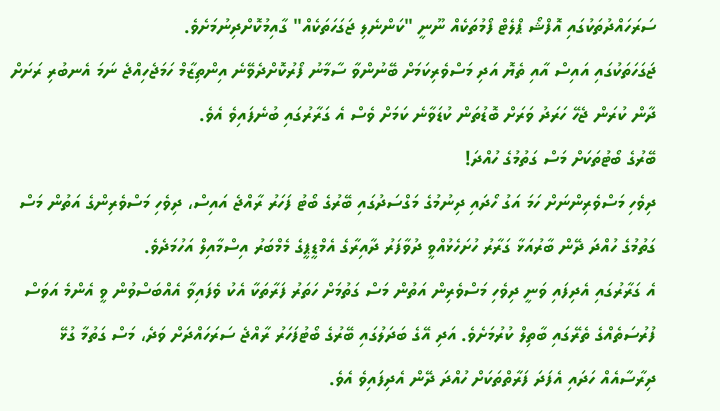ސަރަހައްދުތަކުގައި އޮފްޝޯ ޕްލެޓް ފޯމުތަކެއް ނޫނީ "ކަންނެލި ޖަގަހަތަކެއް" ގާއިމުކޮށްދިނުމަށެވެ.
ޖަގަހަތަކުގައި އައިސް އާއި ތެޔޮ އަދި މަސްވެރިކަމަށް ބޭނުންވާ ސާމާނު ފޯރުކޮށްދެވޭނެ އިންތިޒާމް ހަމަޖެހިއްޖެ ނަމަ އެނބުރި ރަށަށް ދާން ކުރަން ޖެހޭ ހަރަދު ވަރަށް ބޮޑުތަން ކުޑަވާނެ ކަމަށް ވެސް އެ ގަރާރުގައި ބުނެފައިވެ އެވެ.
ބޭރުގެ ބޯޓުތަކަށް މަސް ގަތުމުގެ ހުއްދަ!
ދިވެހި މަސްވެރިންނަށް ހަމަ އަގު ހޯދައި ދިނުމުގެ މަގްސަދުގައި ބޭރުގެ ބޯޓު ފަހަރު ރާއްޖެ އައިސް، ދިވެހި މަސްވެރިންގެ އަތުން މަސް ގަތުމުގެ ހުއްދަ ދޭން ބާރުއަޅާ ގަރާރު ހުށަހެޅުއްވީ ދުވާފަރު ދާއިރާގެ އެމްޑީޕީގެ މެމްބަރު އިސްމާއިލް އަހުމަދެވެ.
އެ ގަރާރުގައި އެދިފައި ވަނީ ދިވެހި މަސްވެރިން އަތުން މަސް ގަތުމަށް ހަތަރު ފަރާތަކާ އެކު ވެފައިވާ އެއްބަސްވުން ވީ އެންމެ އަވަސް ފުރުސަތެއްގެ ތެރޭގައި ބާތިލް ކުރުމަށެވެ. އަދި އޭގެ ބަދަލުގައި ބޭރުގެ ބޯޓުފަހަރު ރާއްޖެ ސަރަހައްދަށް ވަދެ، މަސް ގަތުމާ ގުޅޭ ދިރާސާއެއް ހަދައި އެފަދަ ފަރާތްތަކަށް ހުއްދަ ދޭން އެދިފައިވެ އެވެ.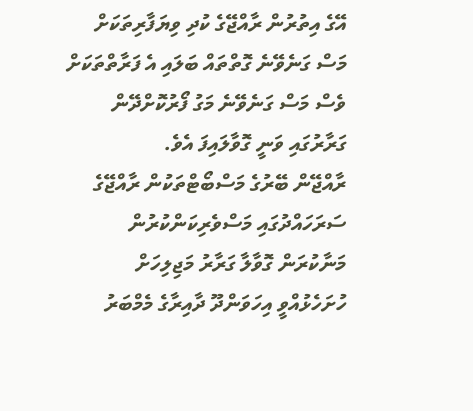އޭގެ އިތުރުން ރާއްޖޭގެ ކުދި ވިޔަފާރިތަކަށް މަސް ގަނެވޭނެ ގޮތްތައް ބަލައި އެ ފަރާތްތަކަށް ވެސް މަސް ގަނެވޭނެ މަގު ފޯރުކޮށްދޭން ގަރާރުގައި ވަނީ ގޮވާލައިފަ އެވެ.
ރާއްޖޭން ބޭރުގެ މަސްބޯޓްތަކުން ރާއްޖޭގެ ސަރަހައްދުގައި މަސްވެރިކަންކުރުން މަނާކުރަން ގޮވާލާ ގަރާރު މަޖިލިހަށް ހުށަހެޅުއްވީ އިހަވަންދޫ ދާއިރާގެ މެމްބަރު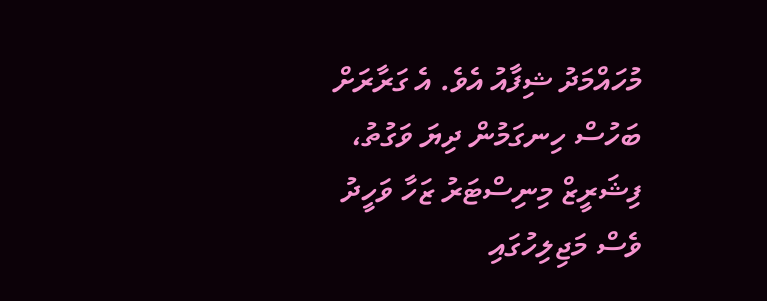މުހައްމަދު ޝިފާއު އެވެ. އެ ގަރާރަށް ބަހުސް ހިނގަމުން ދިޔަ ވަގުތު، ފިޝަރީޒް މިނިސްޓަރު ޒަހާ ވަހީދު ވެސް މަޖިލިހުގައި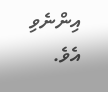އިންނެވި އެވެ.